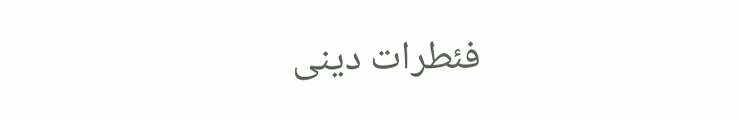فئطرات دینی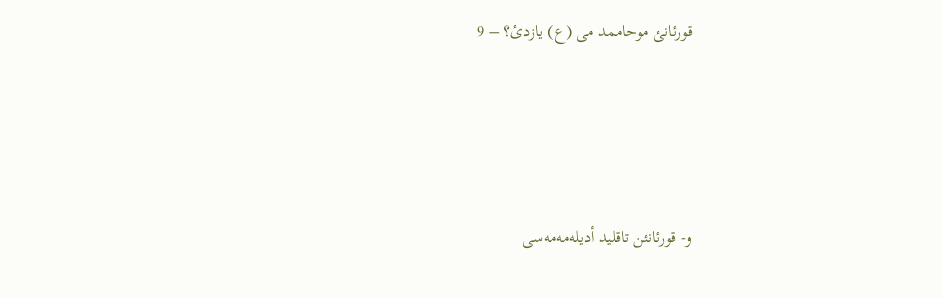قورئانئ موحاممد می (ع) یازدئ؟ – 9





و- قورئانئن تاقلید أدیلەمەمەسی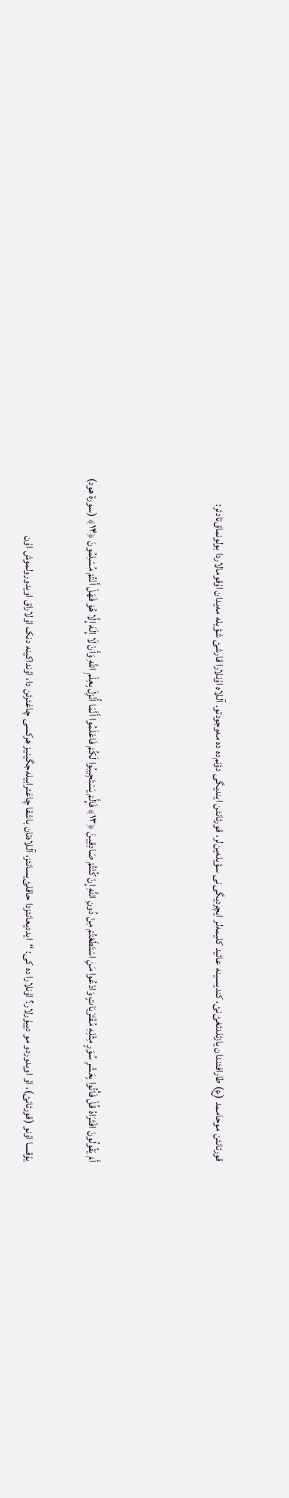قورئانئن موحاممد (ع) طارافئندان یازئلدئغئ‌نئ، کندیسینە عائید کلیمەلر ایچردیگی‌نی سؤیلەین‌لر، قورئانئن ایندیگی دؤنم‌دە دە مەوجودتو. آللاە اۇنلارا قارشئ شؤیلە مەیدان اۇقومالاردا بولونماق‌تادئر:



أَمْ يَقُولُونَ افْتَرَاهُ قُلْ فَأْتُوا بِعَشْرِ سُوَرٍ مِثْلِهِ مُفْتَرَيَاتٍ وَادْعُوا مَنِ اسْتَطَعْتُمْ مِنْ دُونِ اللَّهِ إِنْ كُنْتُمْ صَادِقِينَ ﴿۱۳﴾ فَإِلَّمْ يَسْتَجِيبُوا لَكُمْ فَاعْلَمُوا أَنَّمَا أُنْزِلَ بِعِلْمِ اللَّهِ وَأَنْ لَا إِلَهَ إِلَّا هُوَ فَهَلْ أَنْتُمْ مُسْلِمُونَ ﴿۱۴﴾ (سورة هود)

یۇقسا اۇنو (قورئانئ)، اۇ اویدوردو مو دییۇرلار؟ اۇنلارا دە کی: “ایددیعانئزدا حاقلئ‌یسانئز، آللاەتان باشقا چاغئرابیلەجگینیز هرکسی چاغئرئن دا، اۇنداکینە دنک اۇلاراق اویدورولموش اۇن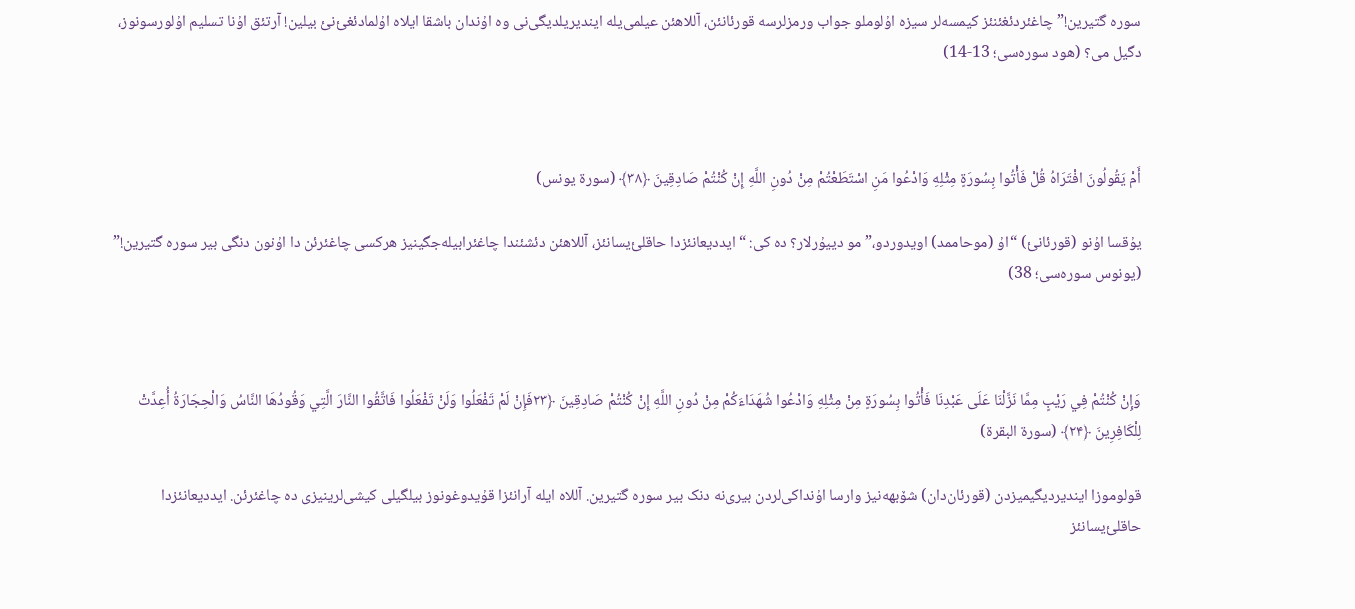سورە گتیرین!” چاغئردئغئنئز کیمسەلر سیزە اۇلوملو جواب ورمزلرسە قورئانئن، آللاهئن عیلمی‌یلە ایندیریلدیگی‌نی وە اۇندان باشقا ایلاە اۇلمادئغئ‌نئ بیلین! آرتئق اۇنا تسلیم اۇلورسونوز، دگیل می؟ (هود سورەسی؛ 13-14)



أَمْ يَقُولُونَ افْتَرَاهُ قُلْ فَأْتُوا بِسُورَةٍ مِثْلِهِ وَادْعُوا مَنِ اسْتَطَعْتُمْ مِنْ دُونِ اللَّهِ إِنْ كُنْتُمْ صَادِقِينَ ﴿۳۸﴾ (سورة یونس)

یۇقسا اۇنو (قورئانئ) “اۇ (موحاممد) اویدوردو،” مو دییۇرلار؟ دە کی: “ایددیعانئزدا حاقلئ‌یسانئز، آللاهئن دئشئندا چاغئرابیلەجگینیز هرکسی چاغئرئن دا اۇنون دنگی بیر سورە گتیرین!” (یونوس سورەسی؛ 38)



وَإِنْ كُنْتُمْ فِي رَيْبٍ مِمَّا نَزَّلْنَا عَلَى عَبْدِنَا فَأْتُوا بِسُورَةٍ مِنْ مِثْلِهِ وَادْعُوا شُهَدَاءَكُمْ مِنْ دُونِ اللَّهِ إِنْ كُنْتُمْ صَادِقِينَ ﴿۲۳فَإِنْ لَمْ تَفْعَلُوا وَلَنْ تَفْعَلُوا فَاتَّقُوا النَّارَ الَّتِي وَقُودُهَا النَّاسُ وَالْحِجَارَةُ أُعِدَّتْ لِلْكَافِرِينَ ﴿۲۴﴾ (سورة البقرة)

قولوموزا ایندیردیگیمیزدن (قورئان‌دان) شۆبهەنیز وارسا اۇنداکی‌لردن بیری‌نە دنک بیر سورە گتیرین. آللاە ایلە آرانئزا قۇیدوغونوز بیلگیلی کیشی‌لرینیزی دە چاغئرئن. ایددیعانئزدا حاقلئ‌یسانئز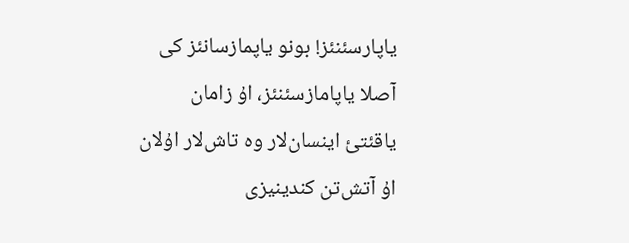یاپارسئنئز! بونو یاپمازسانئز کی آصلا یاپامازسئنئز، اۇ زامان یاقئتئ اینسان‌لار وە تاش‌لار اۇلان اۇ آتش‌تن کندینیزی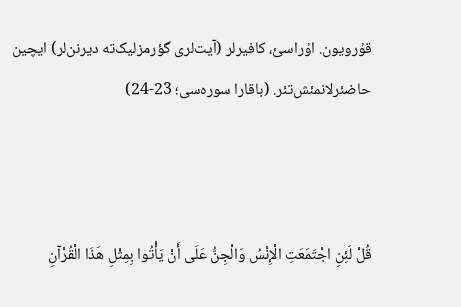قۇرویون. اۇراسئ، کافیرلر (آیت‌لری گؤرمزلیک‌تە دیرنن‌لر) ایچین حاضئرلانمئش‌تئر. (باقارا سورەسی؛ 23-24)



قُلْ لَئِنِ اجْتَمَعَتِ الْإِنْسُ وَالْجِنُّ عَلَى أَنْ يَأْتُوا بِمِثْلِ هَذَا الْقُرْآنِ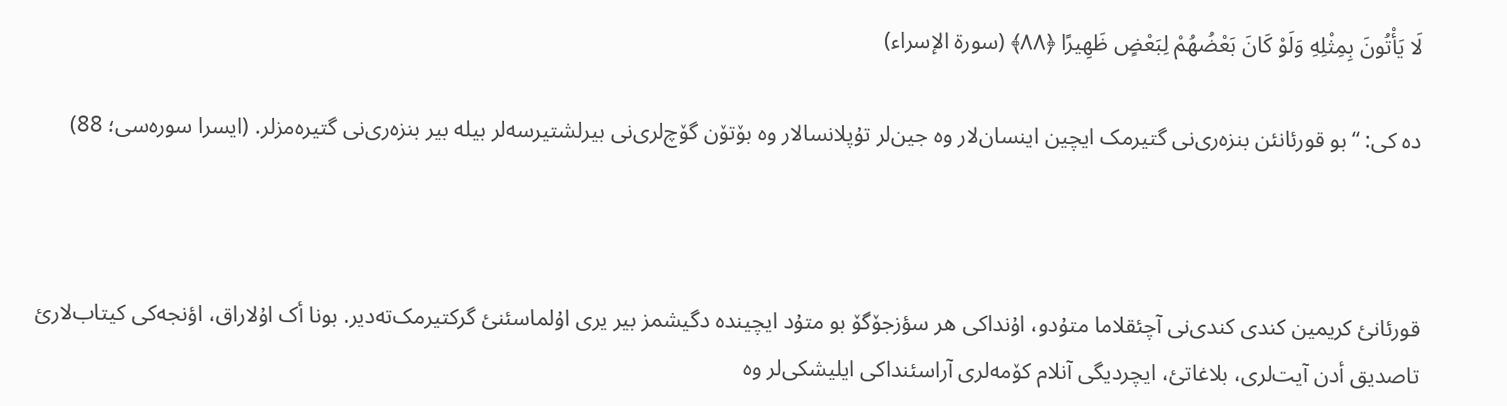لَا يَأْتُونَ بِمِثْلِهِ وَلَوْ كَانَ بَعْضُهُمْ لِبَعْضٍ ظَهِيرًا ﴿۸۸﴾ (سورة الإسراء)

دە کی: “بو قورئانئن بنزەری‌نی گتیرمک ایچین اینسان‌لار وە جین‌لر تۇپلانسالار وە بۆتۆن گۆچ‌لری‌نی بیرلشتیرسەلر بیلە بیر بنزەری‌نی گتیرەمزلر. (ایسرا سورەسی؛ 88)



قورئانئ کریمین کندی کندی‌نی آچئقلاما متۇدو، اۇنداکی هر سؤزجۆگۆ بو متۇد ایچیندە دگیشمز بیر یری اۇلماسئنئ گرکتیرمک‌تەدیر. بونا أک اۇلاراق، اؤنجەکی کیتاب‌لارئ تاصدیق أدن آیت‌لری، بلاغاتئ، ایچردیگی آنلام کۆمەلری آراسئنداکی ایلیشکی‌لر وە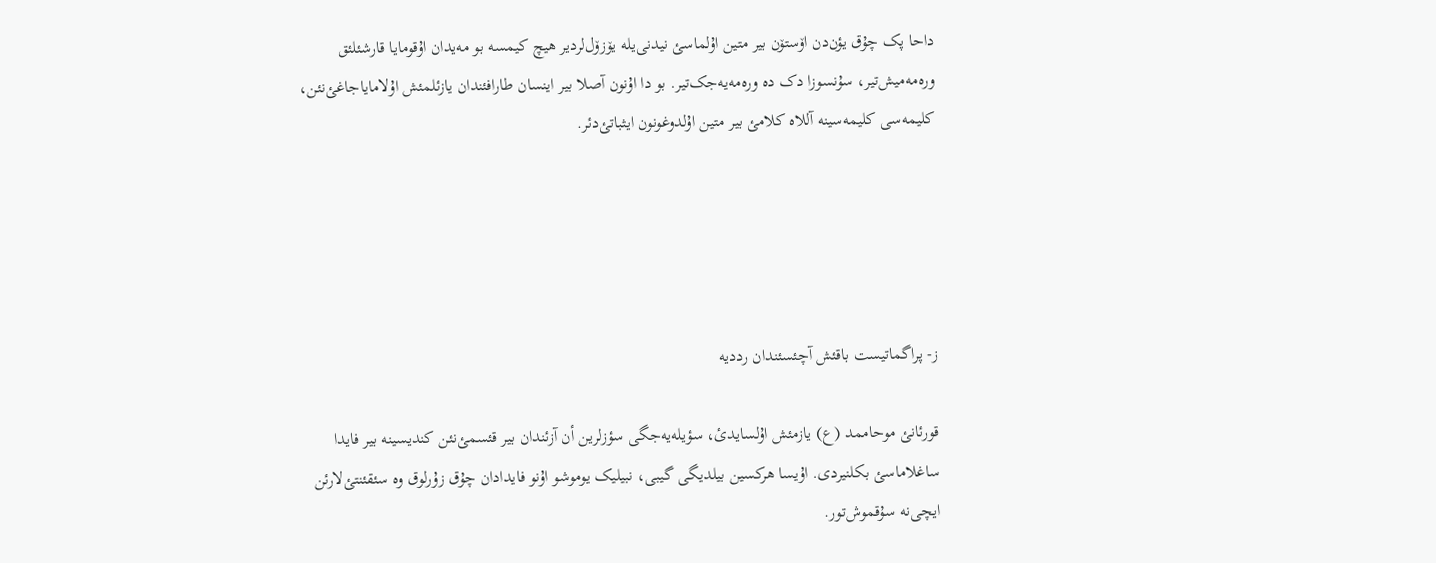داحا پک چۇق یؤن‌دن اۆستۆن بیر متین اۇلماسئ نیدنی‌یلە یۆزۆل‌لردیر هیچ کیمسە بو مەیدان اۇقومایا قارشئلئق ورەمەمیش‌تیر، سۇنسوزا دک دە ورەمەیەجک‌تیر. بو دا اۇنون آصلا بیر اینسان طارافئندان یازئلمئش اۇلامایاجاغئ‌نئن، کلیمەسی کلیمەسینە آللاە کلامئ بیر متین اۇلدوغونون ایثباتئ‌دئر.





ز- پراگماتیست باقئش آچئسئندان رددیە

قورئانئ موحاممد (ع) یازمئش اۇلسایدئ، سؤیلەیەجگی سؤزلرین أن آزئندان بیر قئسمئ‌نئن کندیسینە بیر فایدا ساغلاماسئ بکلنیردی. اۇیسا هرکسین بیلدیگی گیبی، نبیلیک یوموشو اۇنو فایدادان چۇق زۇرلوق وە سئقئنتئ‌لارئن ایچی‌نە سۇقموش‌تور.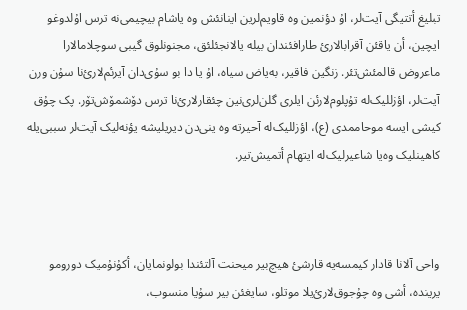تبلیغ أتتیگی آیت‌لر، اۇ دؤنمین وە قاویم‌لرین اینانئش وە یاشام بیچیمی‌نە ترس اۇلدوغو ایچین، أن یاقئن آقرابالارئ طارافئندان بیلە یالانجئلئق، مجنونلوق گیبی سوچلامالارا ماعروض قالمئش‌تئر. زنگین فاقیر، بەیاض سیاە، اۇ یا دا بو سۇی‌دان آیرئم‌لارئ‌نا سۇن ورن آیت‌لر، اؤزللیک‌لە تۇپلوم‌لارئن ایلری گلن‌لری‌نین چئقارلارئ‌نا ترس دۆشمۆش‌تۆر. پک چۇق کیشی ایسە موحاممدی (ع)، اؤزللیک‌لە آحیرتە وە ینی‌دن دیریلیشە یؤنەلیک آیت‌لر سببی‌یلە کاهینلیک وەیا شاعیرلیک‌لە ایتهام أتمیش‌تیر.



واحی آلانا قادار کیمسەیە قارشئ هیچ‌بیر میحنت آلتئندا بولونمایان، أکۇنۇمیک دورومو یریندە، أشی وە چۇجوق‌لارئ‌یلا موتلو، سایغئن بیر سۇیا منسوب،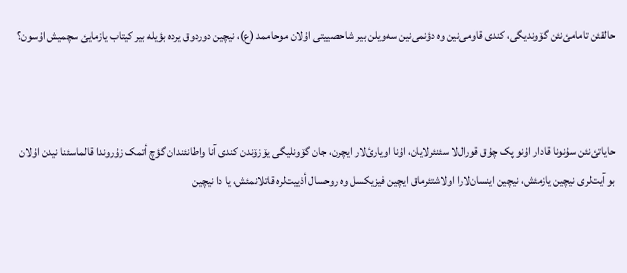حالقئن تامامئ‌نئن گۆوندیگی، کندی قاومی‌نین وە دؤنمی‌نین سەویلن بیر شاحصییتی اۇلان موحاممد (ع)، نیچین دوردوق یردە بؤیلە بیر کیتاب یازمایئ سچمیش اۇسون؟



حایاتئ‌نئن سۇنونا قادار اۇنو پک چۇق قورال‌لا سئنئرلایان، اۇنا اویارئ‌لار ایچرن، جان گۆونلیگی یۆزۆندن کندی آنا واطانئندان گؤچ أتمک زۇروندا قالماسئنا نیدن اۇلان بو آیت‌لری نیچین یازمئش، نیچین اینسان‌لارا اولاشتئرماق ایچین فیزیکسل وە روحسال أذییت‌لرە قاتلانمئش، یا دا نیچین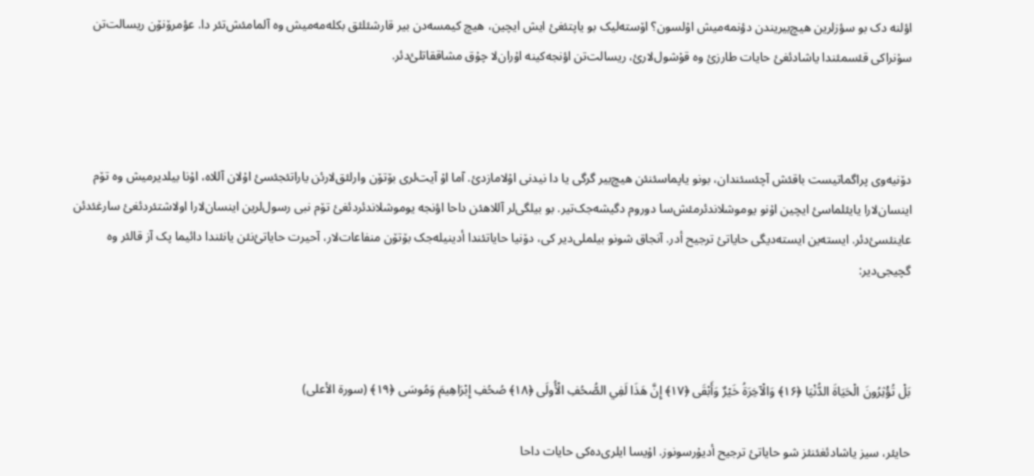اؤلنە دک بو سؤزلرین هیچ‌بیریندن دؤنمەمیش اۇلسون؟ اۆستەلیک بو یاپتئغئ ایش ایچین، هیچ کیمسەدن بیر قارشئلئق بکلەمەمیش وە آلمامئش‌تئر دا. عؤمرۆنۆن ریسالت‌تن سۇنراکی قئسمئندا یاشادئغئ حایات طارزئ وە قۇشول‌لارئ، ریسالت‌تن اؤنجەکینە اۇران‌لا چۇق مشاققاتلئ‌دئر.



دۆنیەوی پراگماتیست باقئش آچئسئندان، بونو یاپماسئنئن هیچ‌بیر گرگی یا دا نیدنی اۇلامازدئ. آما اۇ آیت‌لری بۆتۆن وارلئق‌لارئن یاراتئجئسئ اۇلان آللاە، اۇنا بیلدیرمیش وە تۆم اینسان‌لارا یایئلماسئ ایچین اۇنو یوموشلاندئرمئش‌سا دوروم دگیشەجک‌تیر. بو بیلگی‌لر آللاهئن داحا اؤنجە یوموشلاندئردئغئ تۆم نبی رسول‌لرین اینسان‌لارا اولاشتئردئغئ سارغئدئن عاینئسئ‌دئر. ایستەین ایستەدیگی حایاتئ ترجیح أدر. آنجاق شونو بیلملی‌دیر کی، دۆنیا حایاتئندا أدینیلەجک بۆتۆن منفاعات‌لار، آحیرت حایاتئ‌نئن یانئندا دائیما پک آز قالئر وە گچیجی‌دیر:



بَلْ تُؤْثِرُونَ الْحَيَاةَ الدُّنْيَا ﴿۱۶﴾ وَالْآخِرَةُ خَيْرٌ وَأَبْقَى ﴿۱۷﴾ إِنَّ هَذَا لَفِي الصُّحُفِ الْأُولَى ﴿۱۸﴾ صُحُفِ إِبْرَاهِيمَ وَمُوسَى ﴿۱۹﴾ (سورة الأعلی)

حایئر، سیز یاشادئغئنئز شو حایاتئ ترجیح أدیۇرسونوز. اۇیسا ایلری‌دەکی حایات داحا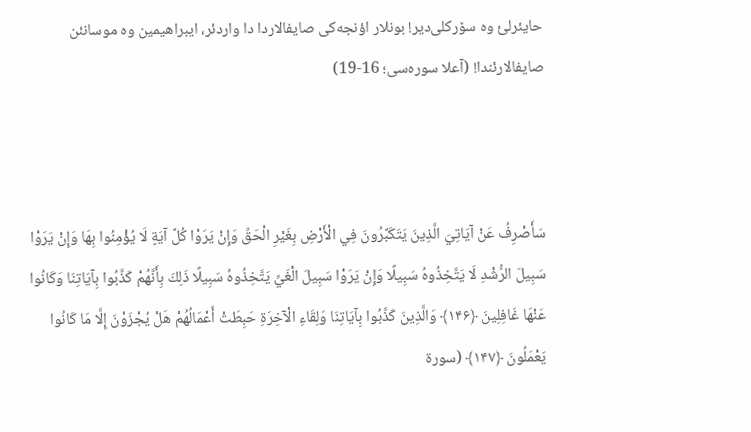حایئرلئ وە سۆرکلی‌دیر! بونلار اؤنجەکی صایفالاردا دا واردئر، ایبراهیمین وە موسانئن صایفالارئندا! (آعلا سورەسی؛ 16-19)



سَأَصْرِفُ عَنْ آيَاتِيَ الَّذِينَ يَتَكَبَّرُونَ فِي الْأَرْضِ بِغَيْرِ الْحَقِّ وَإِنْ يَرَوْا كُلَّ آيَةٍ لَا يُؤْمِنُوا بِهَا وَإِنْ يَرَوْا سَبِيلَ الرُّشْدِ لَا يَتَّخِذُوهُ سَبِيلًا وَإِنْ يَرَوْا سَبِيلَ الْغَيِّ يَتَّخِذُوهُ سَبِيلًا ذَلِكَ بِأَنَّهُمْ كَذَّبُوا بِآيَاتِنَا وَكَانُوا عَنْهَا غَافِلِينَ ﴿۱۴۶﴾ وَالَّذِينَ كَذَّبُوا بِآيَاتِنَا وَلِقَاءِ الْآخِرَةِ حَبِطَتْ أَعْمَالُهُمْ هَلْ يُجْزَوْنَ إِلَّا مَا كَانُوا يَعْمَلُونَ ﴿۱۴۷﴾ (سورة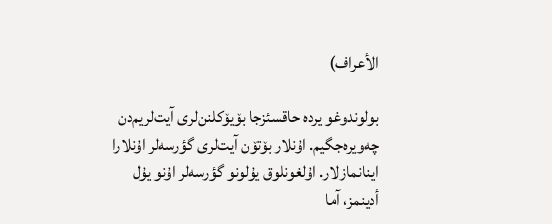الأعراف)

بولوندوغو یردە حاقسئزجا بۆیۆکلنن‌لری آیت‌لریم‌دن چەویرەجگیم. اۇنلار بۆتۆن آیت‌لری گؤرسەلر اۇنلارا اینانمازلار. اۇلغونلوق یۇلونو گؤرسەلر اۇنو یۇل أدینمز، آما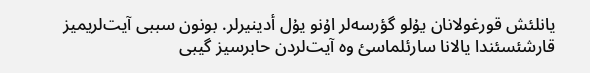یانلئش قورغولانان یۇلو گؤرسەلر اۇنو یۇل أدینیرلر. بونون سببی آیت‌لریمیز قارشئسئندا یالانا سارئلماسئ وە آیت‌لردن حابرسیز گیبی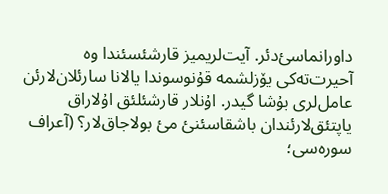داورانماسئ‌دئر. آیت‌لریمیز قارشئسئندا وە آحیرت‌تەکی یۆزلشمە قۇنوسوندا یالانا سارئلان‌لارئن عامل‌لری بۇشا گیدر. اۇنلار قارشئلئق اۇلاراق یاپتئق‌لارئندان باشقاسئنئ مئ بولاجاق‌لار؟ (آعراف سورەسی؛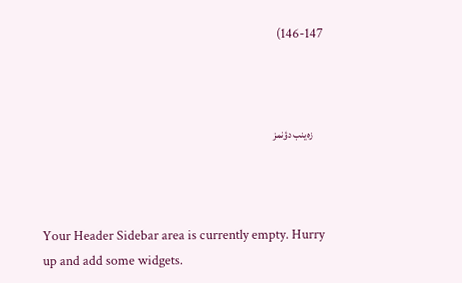146-147)



     زەینب دؤنمز



Your Header Sidebar area is currently empty. Hurry up and add some widgets.